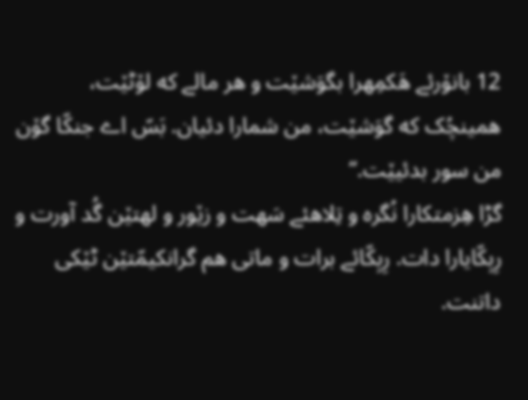12 بانۆرئے هَکمِهرا بگوَشێت و هر مالے که لۆٹێت، همینچُک که گوَشێت، من شمارا دئیان. بَسّ اے جنکّا گۆن من سور بدئیێت.“
گڑا هِزمتکارا نُگره و تِلاهئے سَهت و زێور و لهتێن گُد آورت و رِبِکّایارا دات. رِبِکّائے برات و ماتی هم گرانکیمّتێن ٹێکی داتنت.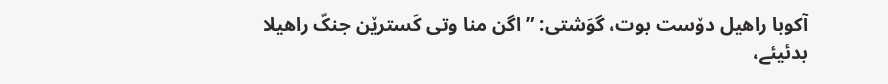آکوبا راهیل دۆست بوت، گوَشتی: ”اگن منا وتی کَسترێن جنکّ راهیلا بدئیئے،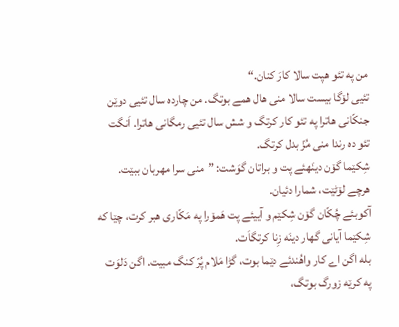من په تئو هپت سالا کارَ کنان.“
تئیی لۆگا بیست سالا منی هال همے بوتگ. من چارده سال تئیی دوێن جنکّانی هاترا په تئو کار کرتگ و شش سال تئیی رمگانی هاترا. اَنگت تئو ده رندا منی مُزّ بدل کرتگ.
شِکێما گۆن دینَهئے پت و براتان گوَشت: ”منی سرا مهربان ببێت. هرچے لۆٹێت، شمارا دئیان.
آکوبئے چُکّان گۆن شِکێم و آییئے پت هَمۆرا په مَکّاری هبر کرت، چێا که شِکێما آیانی گهار دینَه زِنا کرتگاَت.
بله اگن اے کار واهُندئے دێما بوت، گڑا مَلام پُرّ کنگ مبیت. اگن دَلوَت په کرێه زورگ بوتگ،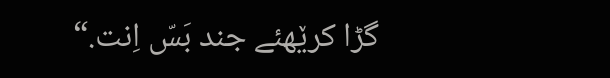گڑا کرێهئے جند بَسّ اِنت.“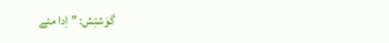گوَشتِش: ”اِدا مئے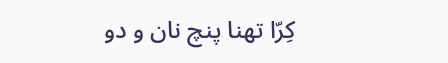کِرّا تهنا پنچ نان و دو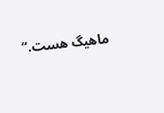ماهیگ هست.“